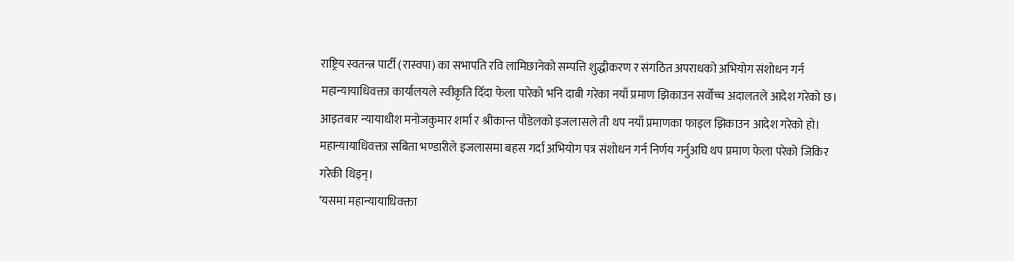राष्ट्रिय स्वतन्त्र पार्टी (रास्वपा) का सभापति रवि लामिछानेको सम्पत्ति शुद्धीकरण र संगठित अपराधको अभियोग संशोधन गर्न महान्यायाधिवक्ता कार्यालयले स्वीकृति दिँदा फेला पारेको भनि दाबी गरेका नयाँ प्रमाण झिकाउन सर्वोच्च अदालतले आदेश गरेको छ।
आइतबार न्यायाधीश मनोजकुमार शर्मा र श्रीकान्त पौडेलको इजलासले ती थप नयाँ प्रमाणका फाइल झिकाउन आदेश गरेको हो।
महान्यायाधिवक्ता सबिता भण्डारीले इजलासमा बहस गर्दा अभियोग पत्र संशोधन गर्न निर्णय गर्नुअघि थप प्रमाण फेला परेको जिकिर गरेकी थिइन्।
‘यसमा महान्यायाधिवक्ता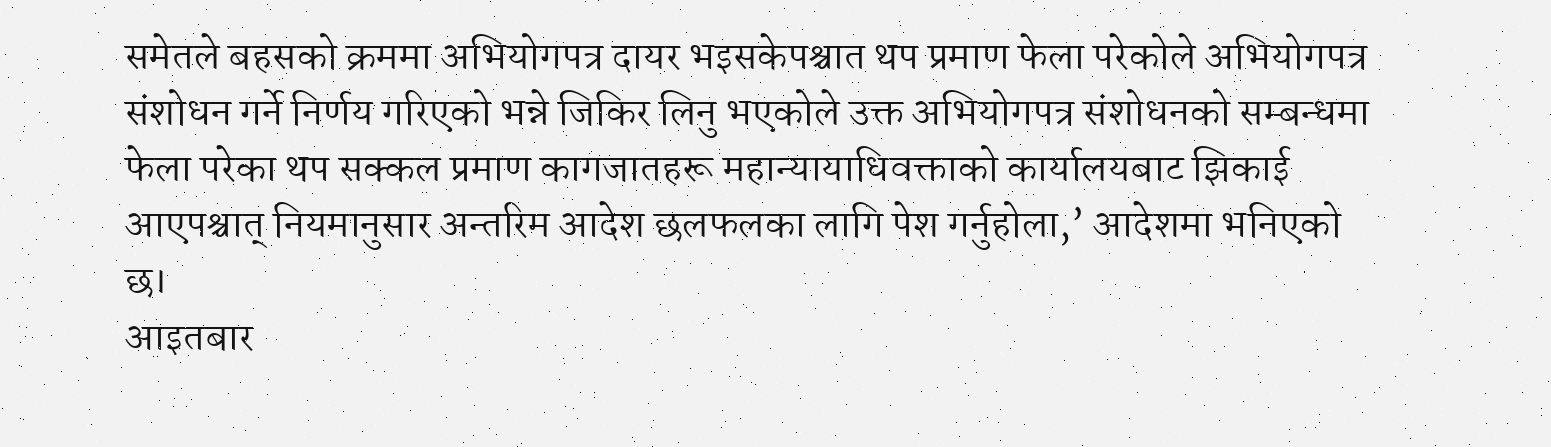समेतले बहसको क्रममा अभियोगपत्र दायर भइसकेपश्चात थप प्रमाण फेला परेकोले अभियोगपत्र संशोधन गर्ने निर्णय गरिएको भन्ने जिकिर लिनु भएकोले उक्त अभियोगपत्र संशोधनको सम्बन्धमा फेला परेका थप सक्कल प्रमाण कागजातहरू महान्यायाधिवक्ताको कार्यालयबाट झिकाई आएपश्चात् नियमानुसार अन्तरिम आदेश छलफलका लागि पेश गर्नुहोला,’ आदेशमा भनिएको छ।
आइतबार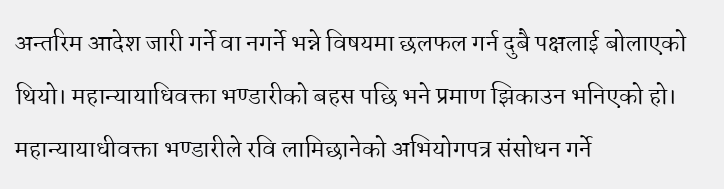अन्तरिम आदेश जारी गर्ने वा नगर्ने भन्ने विषयमा छलफल गर्न दुबै पक्षलाई बोलाएको थियो। महान्यायाधिवक्ता भण्डारीको बहस पछि भने प्रमाण झिकाउन भनिएको हो।
महान्यायाधीवक्ता भण्डारीले रवि लामिछानेको अभियोगपत्र संसोधन गर्ने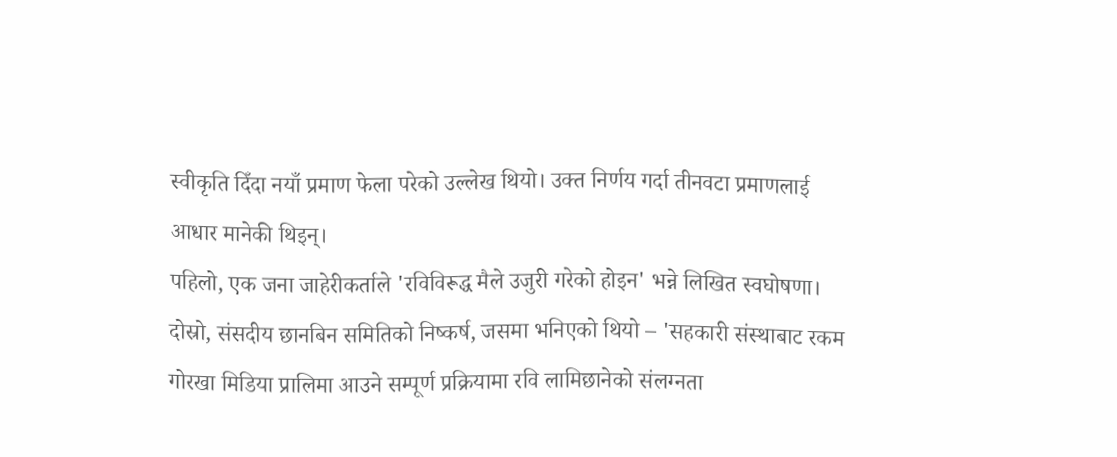स्वीकृति दिँदा नयाँ प्रमाण फेला परेको उल्लेख थियो। उक्त निर्णय गर्दा तीनवटा प्रमाणलाई आधार मानेकी थिइन्।
पहिलो, एक जना जाहेरीकर्ताले 'रविविरूद्ध मैले उजुरी गरेको होइन' भन्ने लिखित स्वघोषणा।
दोस्रो, संसदीय छानबिन समितिको निष्कर्ष, जसमा भनिएको थियो – 'सहकारी संस्थाबाट रकम गोरखा मिडिया प्रालिमा आउने सम्पूर्ण प्रक्रियामा रवि लामिछानेको संलग्नता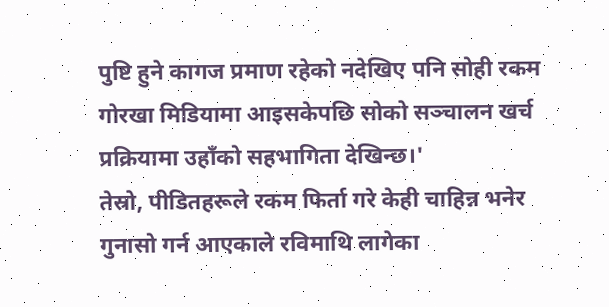पुष्टि हुने कागज प्रमाण रहेको नदेखिए पनि सोही रकम गोरखा मिडियामा आइसकेपछि सोको सञ्चालन खर्च प्रक्रियामा उहाँको सहभागिता देखिन्छ।'
तेस्रो, पीडितहरूले रकम फिर्ता गरे केही चाहिन्न भनेर गुनासो गर्न आएकाले रविमाथि लागेका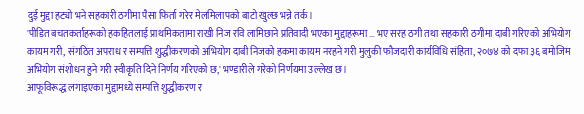दुई मुद्दा हट्यो भने सहकारी ठगीमा पैसा फिर्ता गरेर मेलमिलापको बाटो खुल्छ भन्ने तर्क।
'पीडित बचतकर्ताहरूको हकहितलाई प्राथमिकतामा राखी निज रवि लामिछाने प्रतिवादी भएका मुद्दाहरूमा … भए सरह ठगी तथा सहकारी ठगीमा दाबी गरिएको अभियोग कायम गरी, संगठित अपराध र सम्पत्ति शुद्धीकरणको अभियोग दाबी निजको हकमा कायम नरहने गरी मुलुकी फौजदारी कार्यविधि संहिता, २०७४ को दफा ३६ बमोजिम अभियोग संशोधन हुने गरी स्वीकृति दिने निर्णय गरिएको छ,' भण्डारीले गरेको निर्णयमा उल्लेख छ।
आफूविरूद्ध लगाइएका मुद्दामध्ये सम्पत्ति शुद्धीकरण र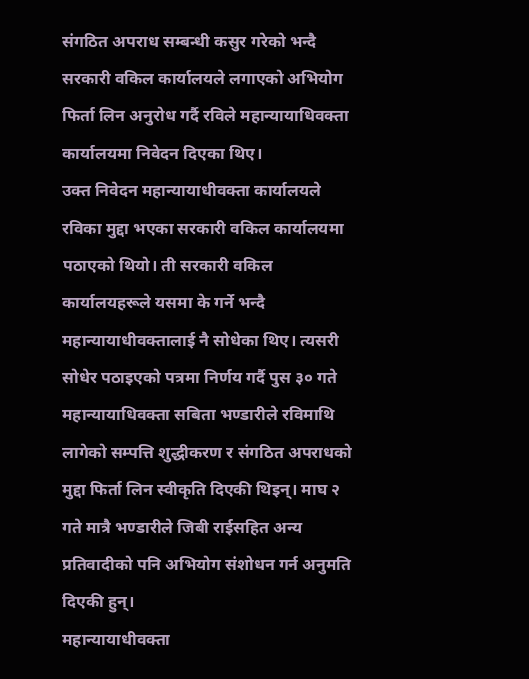संगठित अपराध सम्बन्धी कसुर गरेको भन्दै सरकारी वकिल कार्यालयले लगाएको अभियोग फिर्ता लिन अनुरोध गर्दै रविले महान्यायाधिवक्ता कार्यालयमा निवेदन दिएका थिए।
उक्त निवेदन महान्यायाधीवक्ता कार्यालयले रविका मुद्दा भएका सरकारी वकिल कार्यालयमा पठाएको थियो। ती सरकारी वकिल कार्यालयहरूले यसमा के गर्ने भन्दै महान्यायाधीवक्तालाई नै सोधेका थिए। त्यसरी सोधेर पठाइएको पत्रमा निर्णय गर्दै पुस ३० गते महान्यायाधिवक्ता सबिता भण्डारीले रविमाथि लागेको सम्पत्ति शुद्धीकरण र संगठित अपराधको मुद्दा फिर्ता लिन स्वीकृति दिएकी थिइन्। माघ २ गते मात्रै भण्डारीले जिबी राईसहित अन्य प्रतिवादीको पनि अभियोग संशोधन गर्न अनुमति दिएकी हुन्।
महान्यायाधीवक्ता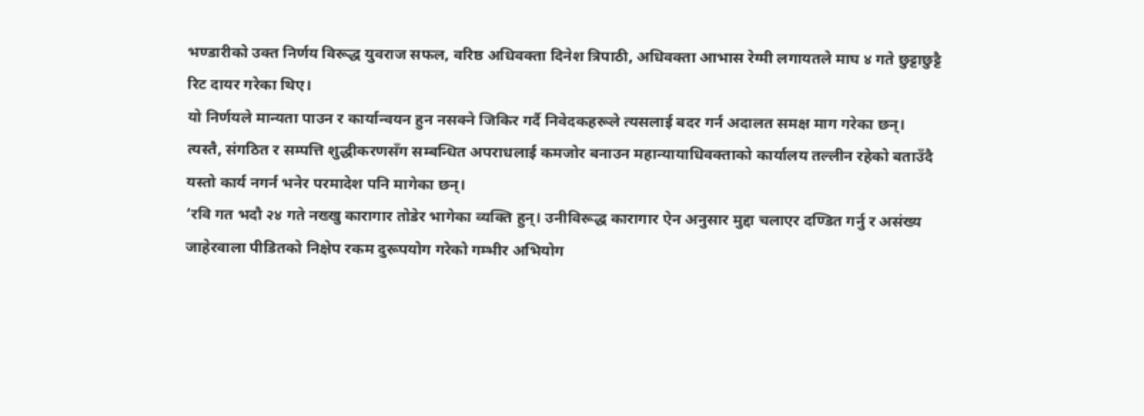भण्डारीको उक्त निर्णय विरूद्ध युवराज सफल, वरिष्ठ अधिवक्ता दिनेश त्रिपाठी, अधिवक्ता आभास रेग्मी लगायतले माघ ४ गते छुट्टाछुट्टै रिट दायर गरेका थिए।
यो निर्णयले मान्यता पाउन र कार्यान्वयन हुन नसक्ने जिकिर गर्दै निवेदकहरूले त्यसलाई बदर गर्न अदालत समक्ष माग गरेका छन्।
त्यस्तै, संगठित र सम्पत्ति शुद्धीकरणसँग सम्बन्धित अपराधलाई कमजोर बनाउन महान्यायाधिवक्ताको कार्यालय तल्लीन रहेको बताउँदै यस्तो कार्य नगर्न भनेर परमादेश पनि मागेका छन्।
‘रवि गत भदौ २४ गते नख्खु कारागार तोडेर भागेका व्यक्ति हुन्। उनीविरूद्ध कारागार ऐन अनुसार मुद्दा चलाएर दण्डित गर्नु र असंख्य जाहेरवाला पीडितको निक्षेप रकम दुरूपयोग गरेको गम्भीर अभियोग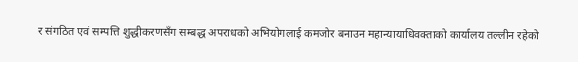र संगठित एवं सम्पत्ति शुद्धीकरणसँग सम्बद्ध अपराधको अभियोगलाई कमजोर बनाउन महान्यायाधिवक्ताको कार्यालय तल्लीन रहेको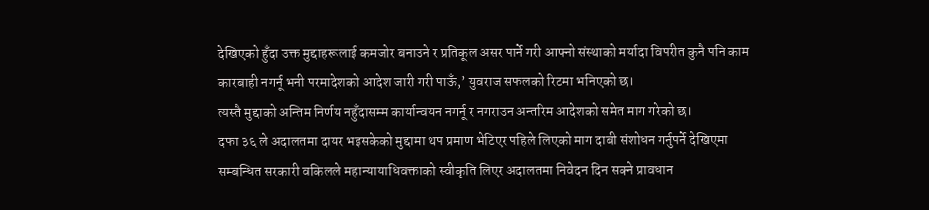देखिएको हुँदा उक्त मुद्दाहरूलाई कमजोर बनाउने र प्रतिकूल असर पार्ने गरी आफ्नो संस्थाको मर्यादा विपरीत कुनै पनि काम कारबाही नगर्नू भनी परमादेशको आदेश जारी गरी पाऊँ,’ युवराज सफलको रिटमा भनिएको छ।
त्यस्तै मुद्दाको अन्तिम निर्णय नहुँदासम्म कार्यान्वयन नगर्नू र नगराउन अन्तरिम आदेशको समेत माग गरेको छ।
दफा ३६ ले अदालतमा दायर भइसकेको मुद्दामा थप प्रमाण भेटिएर पहिले लिएको माग दाबी संशोधन गर्नुपर्ने देखिएमा सम्बन्धित सरकारी वकिलले महान्यायाधिवक्ताको स्वीकृति लिएर अदालतमा निवेदन दिन सक्ने प्रावधान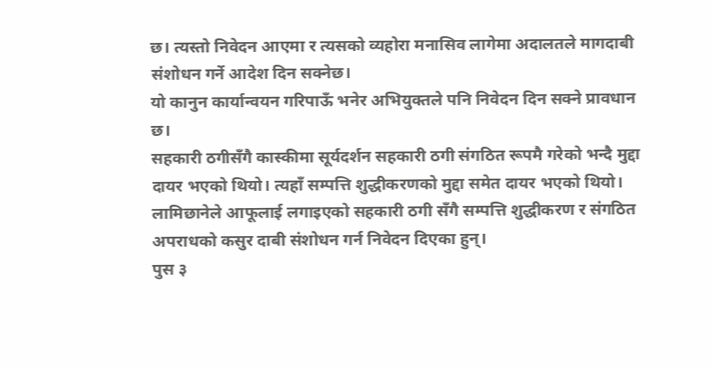छ। त्यस्तो निवेदन आएमा र त्यसको व्यहोरा मनासिव लागेमा अदालतले मागदाबी संशोधन गर्ने आदेश दिन सक्नेछ।
यो कानुन कार्यान्वयन गरिपाऊँ भनेर अभियुक्तले पनि निवेदन दिन सक्ने प्रावधान छ।
सहकारी ठगीसँगै कास्कीमा सूर्यदर्शन सहकारी ठगी संगठित रूपमै गरेको भन्दै मुद्दा दायर भएको थियो। त्यहाँ सम्पत्ति शुद्धीकरणको मुद्दा समेत दायर भएको थियो। लामिछानेले आफूलाई लगाइएको सहकारी ठगी सँगै सम्पत्ति शुद्धीकरण र संगठित अपराधको कसुर दाबी संशोधन गर्न निवेदन दिएका हुन्।
पुस ३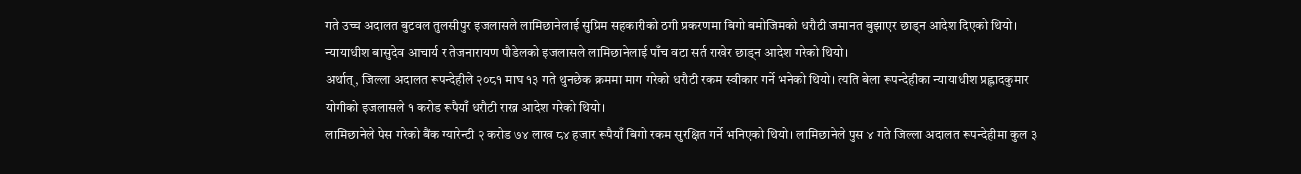गते उच्च अदालत बुटवल तुलसीपुर इजलासले लामिछानेलाई सुप्रिम सहकारीको ठगी प्रकरणमा बिगो बमोजिमको धरौटी जमानत बुझाएर छाड्न आदेश दिएको थियो।
न्यायाधीश बासुदेव आचार्य र तेजनारायण पौडेलको इजलासले लामिछानेलाई पाँच वटा सर्त राखेर छाड्न आदेश गरेको थियो।
अर्थात्, जिल्ला अदालत रूपन्देहीले २०८१ माघ १३ गते थुनछेक क्रममा माग गरेको धरौटी रकम स्वीकार गर्ने भनेको थियो। त्यति बेला रूपन्देहीका न्यायाधीश प्रह्लादकुमार योगीको इजलासले १ करोड रूपैयाँ धरौटी राख्न आदेश गरेको थियो।
लामिछानेले पेस गरेको बैंक ग्यारेन्टी २ करोड ७४ लाख ८४ हजार रूपैयाँ बिगो रकम सुरक्षित गर्ने भनिएको थियो। लामिछानेले पुस ४ गते जिल्ला अदालत रूपन्देहीमा कुल ३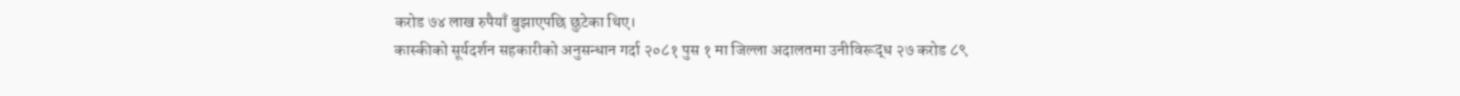करोड ७४ लाख रुपैयाँ बुझाएपछि छुटेका थिए।
कास्कीको सूर्यदर्शन सहकारीको अनुसन्धान गर्दा २०८१ पुस १ मा जिल्ला अदालतमा उनीविरूद्ध २७ करोड ८९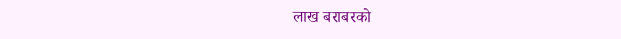लाख बराबरको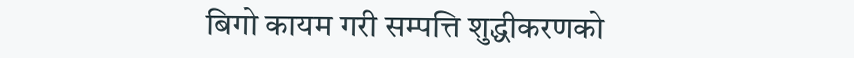बिगो कायम गरी सम्पत्ति शुद्धीकरणको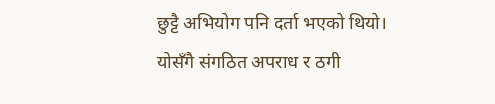छुट्टै अभियोग पनि दर्ता भएको थियो। योसँगै संगठित अपराध र ठगी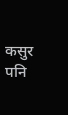कसुर पनि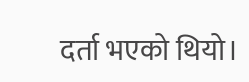दर्ता भएको थियो।